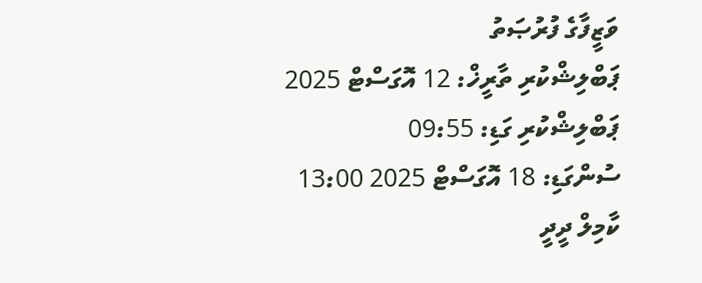ވަޒީފާގެ ފުރުޞަތު
ޕަބްލިޝްކުރި ތާރީޚް: 12 އޮގަސްޓް 2025
ޕަބްލިޝްކުރި ގަޑި: 09:55
ސުންގަޑި: 18 އޮގަސްޓް 2025 13:00
ކާމިލް ދީދީ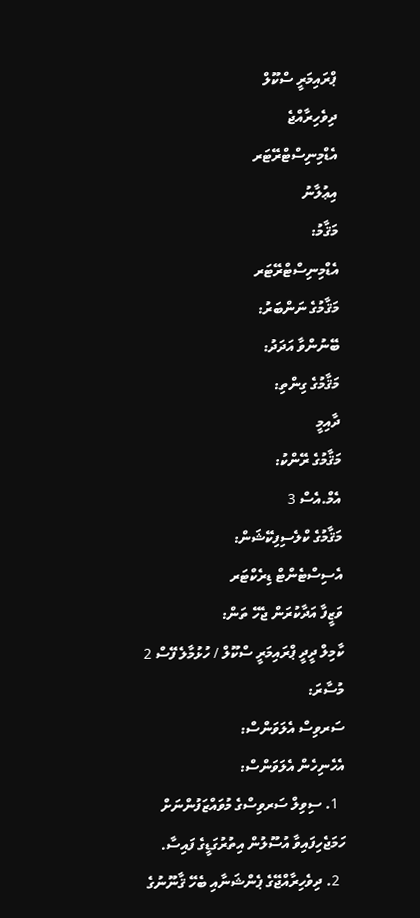ޕްރައިމަރީ ސްކޫލް
ދިވެހިރާއްޖެ
އެޑްމިނިސްޓްރޭޓަރ
އިޢުލާނު
މަޤާމު:
އެޑްމިނިސްޓްރޭޓަރ
މަޤާމުގެ ނަންބަރު:
ބޭނުންވާ އަދަދު:
މަޤާމުގެ ގިންތި:
ދާއިމީ
މަޤާމުގެ ރޭންކު:
އެމް.އެސް 3
މަޤާމުގެ ކްލެސިފިކޭޝަން:
އެސިސްޓެންޓް ޑިރެކްޓަރ
ވަޒީފާ އަދާކުރަން ޖެހޭ ތަން:
ކާމިލް ދީދީ ޕްރައިމަރީ ސްކޫލް / ހުޅުމާލެ ފޭސް 2
މުސާރަ:
ސަރވިސް އެލަވަންސް:
އެހެނިހެން އެލަވަންސް:
  1. ސިވިލް ސަރވިސްގެ މުވައްޒަފުންނަށް ހަމަޖެހިފައިވާ އުސޫލުން އިތުރުގަޑީގެ ފައިސާ.
  2. ދިވެހިރާއްޖޭގެ ޕެންޝަނާއި ބެހޭ ޤާނޫނުގެ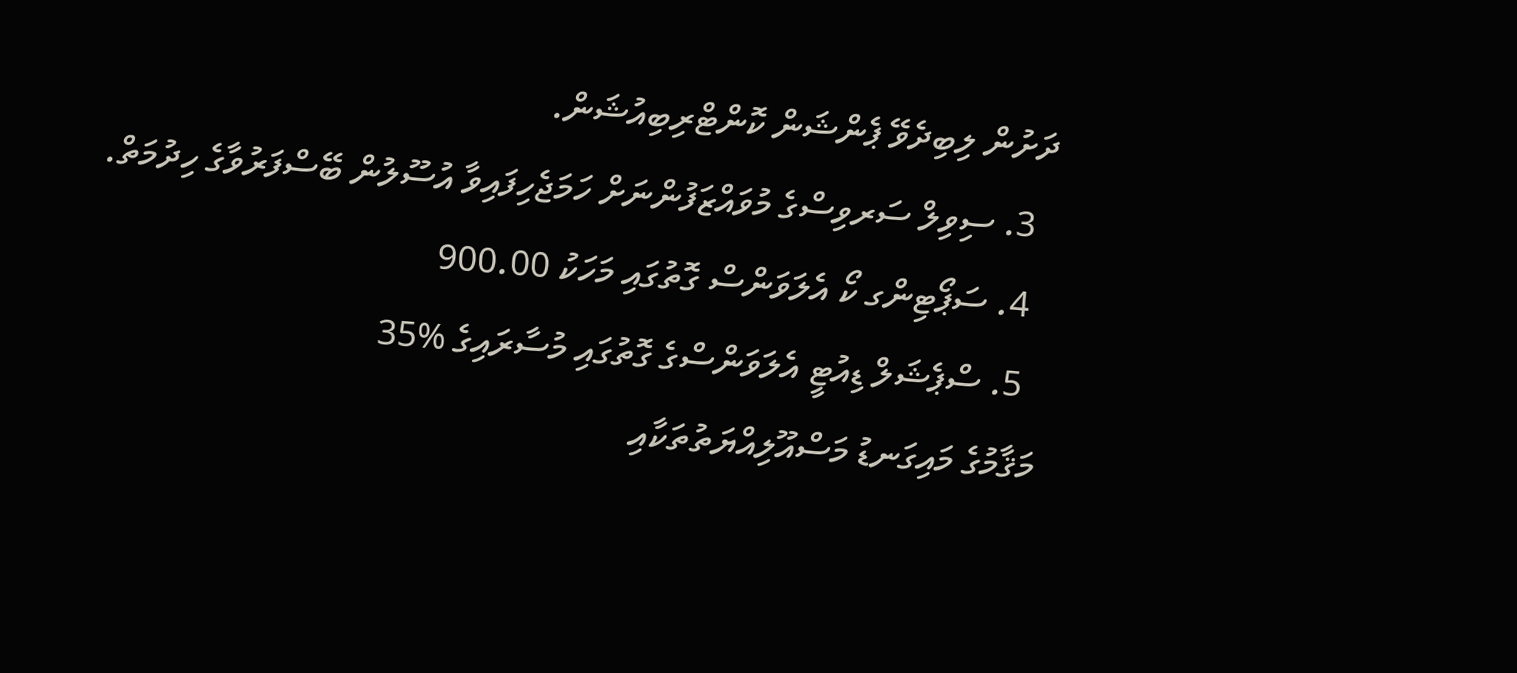ދަށުން ލިބިދެވޭ ޕެންޝަން ކޮންޓްރިބިއުޝަން.
  3. ސިވިލް ސަރވިސްގެ މުވައްޒަފުންނަށް ހަމަޖެހިފައިވާ އުސޫލުން ބޭސްފަރުވާގެ ހިދުމަތް.
  4. ސަޕޯޓިންގ ކޯ އެލަވަންސް ގޮތުގައި މަހަކު 900.00
  5. ސްޕެޝަލް ޑިއުޓީ އެލަވަންސްގެ ގޮތުގައި މުސާރައިގެ %35
މަޤާމުގެ މައިގަނޑު މަސްއޫލިއްޔަތުތަކާއި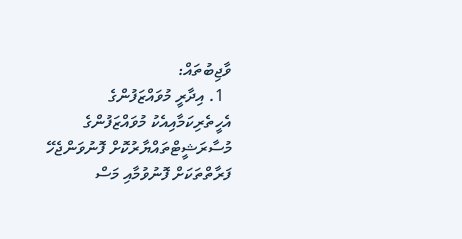ވާޖިބުތައް:
  1. އިދާރީ މުވައްޒަފުންގެ އެހީތެރިކަމާއިއެކު މުވައްޒަފުންގެ މުސާރަޝީޓްތައްޔާރުކޮށް ފޮނުވަންޖެހޭ ފަރާތްތަކަށް ފޮނުވުމާއި މަސް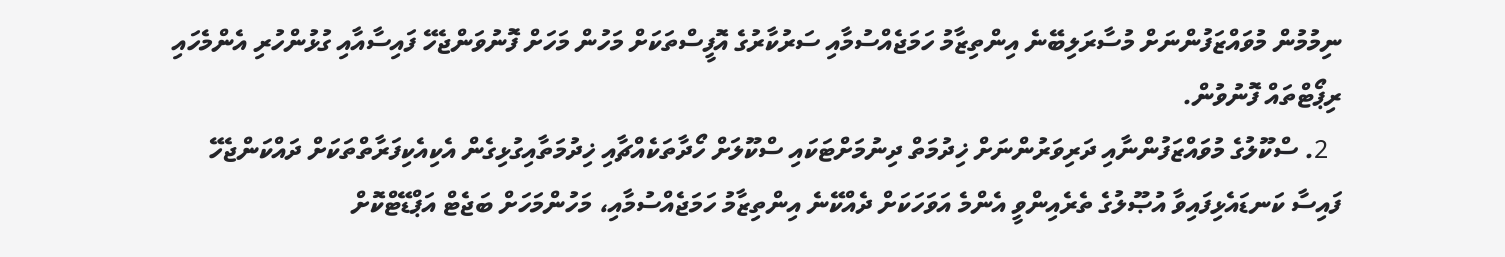ނިމުމުން މުވައްޒަފުންނަށް މުސާރަލިބޭނެ އިންތިޒާމު ހަމަޖެއްސުމާއި ސަރުކާރުގެ އޮފީސްތަކަށް މަހުން މަހަށް ފޮނުވަންޖެހޭ ފައިސާއާއި ގުޅުންހުރި އެންމެހައި ރިޕޯޓްތައް ފޮނުވުން.
  2. ސްކޫލުގެ މުވައްޒަފުންނާއި ދަރިވަރުންނަށް ޚިދުމަތް ދިނުމަށްޓަކައި ސްކޫލަށް ހޯދާތަކެއްޗާއި ޚިދުމަތާއިގުޅިގެން އެކިއެކިފަރާތްތަކަށް ދައްކަންޖެހޭ ފައިސާ ކަނޑައެޅިފައިވާ އުޞޫލުގެ ތެރެއިންވީ އެންމެ އަވަހަކަށް ދެއްކޭނެ އިންތިޒާމު ހަމަޖެއްސުމާއި، މަހުންމަހަށް ބަޖެޓް އަޕްޑޭޓްކޮށް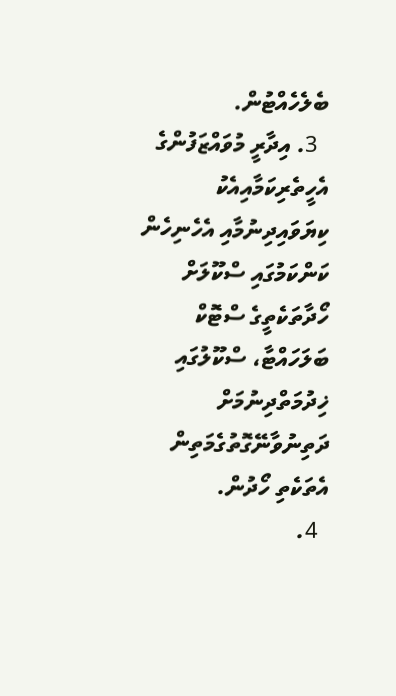ބެލެހެއްޓުން.
  3. އިދާރީ މުވައްޒަފުންގެ އެހީތެރިކަމާއިއެކު ކިޔަވައިދިނުމާއި އެހެނިހެން ކަންކަމުގައި ސްކޫލަށް ހޯދާތަކެތީގެ ސްޓޮކް ބަލަހައްޓާ، ސްކޫލުގައި ޚިދުމަތްދިނުމަށް ދަތިނުވާނޭގޮތުގެމަތިން އެތަކެތި ހޯދުން.
  4.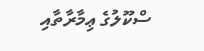ސްކޫލުގެ ޢިމާރާތާއި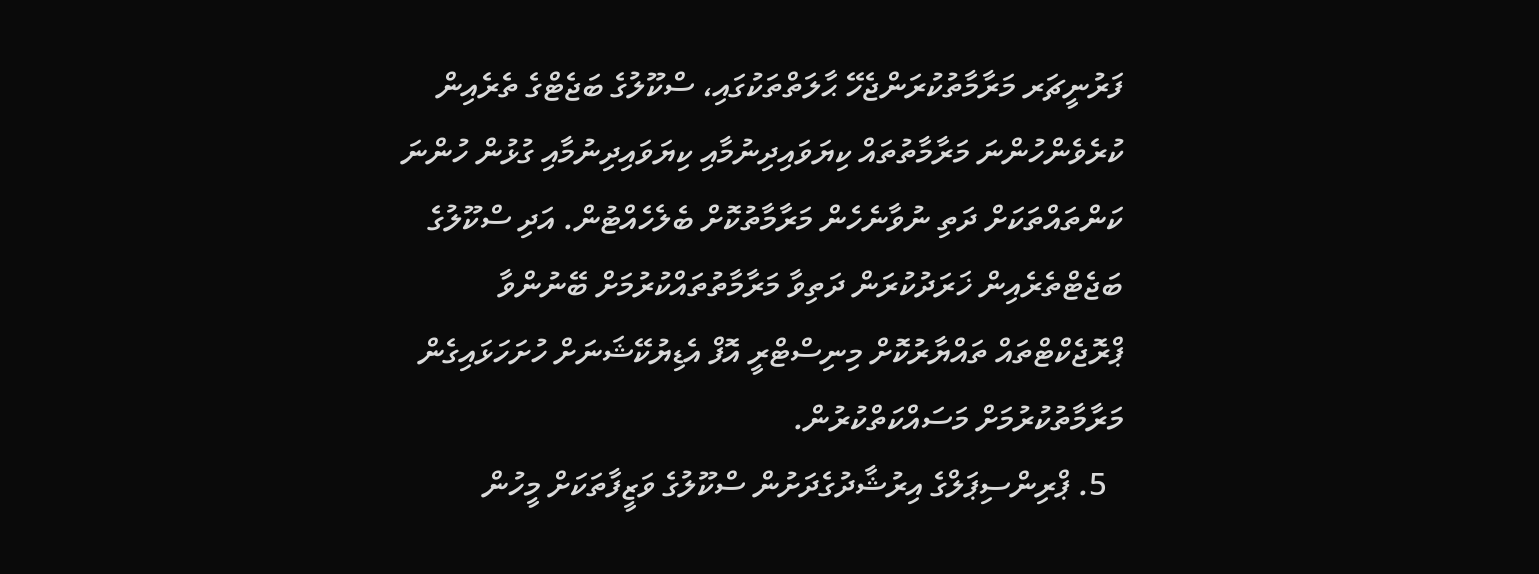ފަރުނީޗަރ މަރާމާތުކުރަންޖެހޭ ޙާލަތްތަކުގައި، ސްކޫލުގެ ބަޖެޓްގެ ތެރެއިން ކުރެވެންހުންނަ މަރާމާތުތައް ކިޔަވައިދިނުމާއި ކިޔަވައިދިނުމާއި ގުޅުން ހުންނަ ކަންތައްތަކަށް ދަތި ނުވާނެހެން މަރާމާތުކޮށް ބެލެހެއްޓުން. އަދި ސްކޫލުގެ ބަޖެޓްތެރެއިން ޚަރަދުކުރަން ދަތިވާ މަރާމާތުތައްކުރުމަށް ބޭނުންވާ ޕްރޮޖެކްޓްތައް ތައްޔާރުކޮށް މިނިސްޓްރީ އޮފް އެޑިޔުކޭޝަނަށް ހުށަހަޅައިގެން މަރާމާތުކުރުމަށް މަސައްކަތްކުރުން.
  5. ޕްރިންސިޕަލްގެ އިރުޝާދުގެދަށުން ސްކޫލުގެ ވަޒީފާތަކަށް މީހުން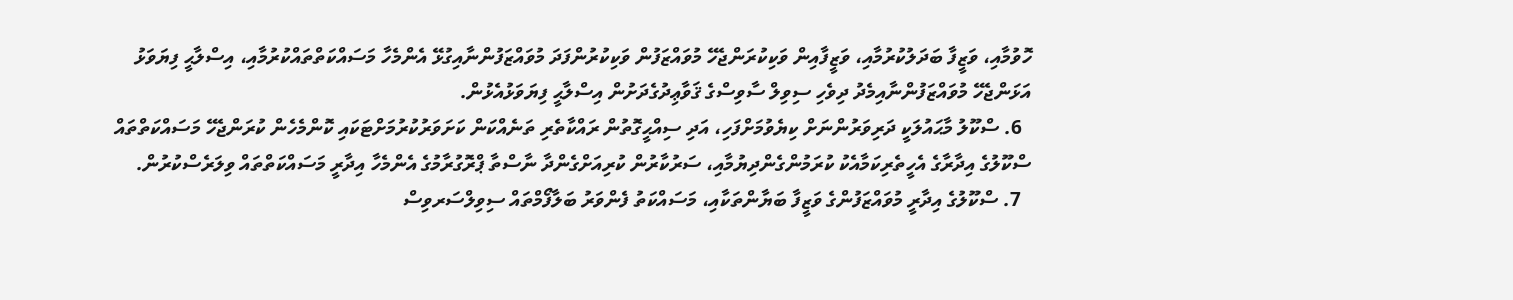ހޮވުމާއި، ވަޒީފާ ބަދަލުކުރުމާއި، ވަޒީފާއިން ވަކިކުރަންޖެހޭ މުވައްޒަފުން ވަކިކުރުންފަދަ މުވައްޒަފުންނާއިގުޅޭ އެންމެހާ މަސައްކަތްތައްކުރުމާއި، އިސްލާޙީ ފިޔަވަޅު އަޅަންޖެހޭ މުވައްޒަފުންނާއިމެދު ދިވެހި ސިވިލް ސާވިސްގެ ޤަވާޢިދުގެދަށުން އިސްލާޙީ ފިޔަވަޅުއެޅުން.
  6. ސްކޫލު މާޙައުލަކީ ދަރިވަރުންނަށް ކިޔެވުމަށްފަހި، އަދި ސިއްޙީގޮތުން ރައްކާތެރި ތަނެއްކަން ކަށަވަރުކުރުމަށްޓަކައި ކޮންމެހެން ކުރަންޖެހޭ މަސައްކަތްތައް ސްކޫލުގެ އިދާރާގެ އެހީތެރިކަމާއެކު ކުރަމުންގެންދިޔުމާއި، ސަރުކާރުން ކުރިއަށްގެންދާ ނާސްތާ ޕްރޮގުރާމުގެ އެންމެހާ އިދާރީ މަސައްކަތްތައް ވިލަރެސްކުރުން.
  7. ސްކޫލުގެ އިދާރީ މުވައްޒަފުންގެ ވަޒީފާ ބަޔާންތަކާއި، މަސައްކަތު ފެންވަރު ބަލާފޯމްތައް ސިވިލްސަރވިސް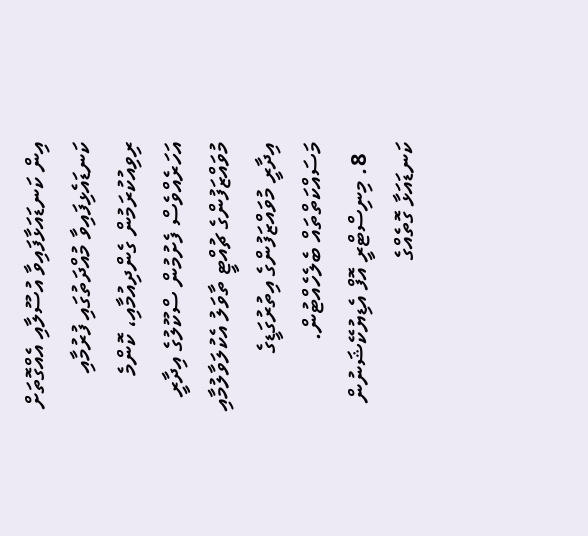އިން ކަނޑައަޅާފައިވާ އުސޫލާއި އެއްގޮތަށް ކަނޑައެޅިފައިވާ މުއްދަތުގައި ފުރުމާއި ރިވިއުކުރަމުން ގެންދިއުމާއި، ކޮންމެ އަހަރެއްވެސް ފެށުމުން ސްކޫލުގެ އިދާރީ މުވައްޒަފުންގެ ޗުއްޓީ ތާވަލު އެކުލަވާލުމާއި އިދާރީ މުވައްޒަފުންގެ އިތުރުގަޑީގެ މަސައްކަތްތައް ބެލެހެއްޓުން.
  8. މިނިސްޓްރީ އޮފް އެޑިޔުކޭޝަނުން ކަނޑައަޅާ ގޮތެއްގެ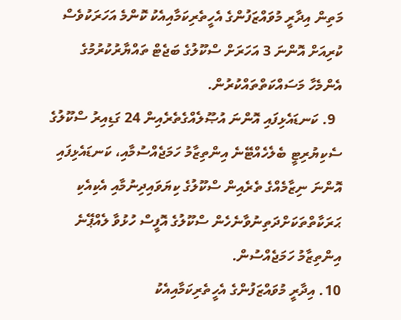މަތިން އިދާރީ މުވައްޒަފުންގެ އެހީތެރިކަމާއިއެކު ކޮންމެ އަހަރަކުވެސް ކުރިއަށް އޮންނަ 3 އަހަރަށް ސްކޫލުގެ ބަޖެޓް ތައްޔާރުކުރުމުގެ އެންމެހާ މަސައްކަތްތައްކުރުން.
  9. ކަނޑައެޅިފައި އޮންނަ އުޞޫލެއްގެތެރެއިން 24 ގަޑިއިރު ސްކޫލުގެ ސެކިޔުރިޓީ ބެލެހެއްޓޭނެ އިންތިޒާމު ހަމަޖެއްސުމާއި، ކަނޑައެޅިފައި އޮންނަ ނިޒާމެއްގެ ތެރެއިން ސްކޫލުގެ ކިޔަވައިދިނުމާއި އެކިއެކި ޙަރަކާތްތަކަށްދަތިނުވާނެހެން ސްކޫލުގެ އޮފީސް ހުޅުވާ ލެއްޕޭނެ އިންތިޒާމު ހަމަޖެއްސުން.
10. އިދާރީ މުވައްޒަފުންގެ އެހީތެރިކަމާއިއެކު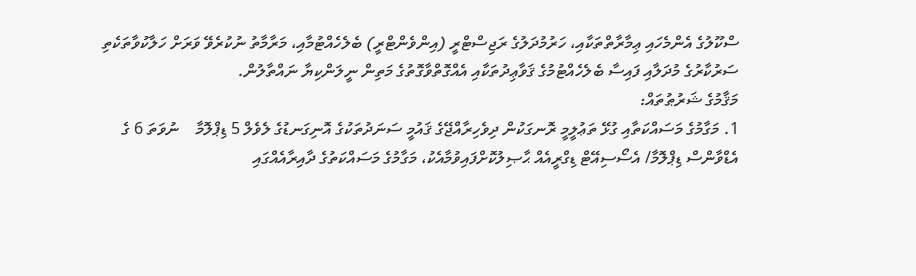ސްކޫލުގެ އެންމެހައި ޢިމާރާތްތަކާއި، ހަރުމުދަލުގެ ރަޖިސްޓްރީ (އިންވެންޓްރީ) ބެލެހެއްޓުމާއި، މަރާމާތު ނުކުރެވޭ ވަރަށް ހަލާކުވާތަކެތި ސަރުކާރުގެ މުދަލާއި ފައިސާ ބެލެހެއްޓުމުގެ ޤަވާޢިދުތަކާއި އެއްގޮތްވާގޮތުގެ މަތިން ނީލަންކިޔާ ނައްތާލުން.
މަޤާމުގެ ޝަރުޠުތައް:
1. މަގާމުގެ މަސައްކަތާއި ގުޅޭ ތަޢުލީމީ ރޮނގަކުން ދިވެހިރާއްޖޭގެ ޤައުމީ ސަނަދުތަކުގެ އޮނިގަނޑުގެ ލެވެލް 5 ޑިޕްލޮމާ    ނުވަތަ 6 ގެ އެޑްވާންސް ޑިޕްލޮމާ/ އެސޯސިއޭޓް ޑިގްރީއެއް ޙާޞިލުކޮށްފައިވުމާއެކު، މަގާމުގެ މަސައްކަތުގެ ދާއިރާއެއްގައި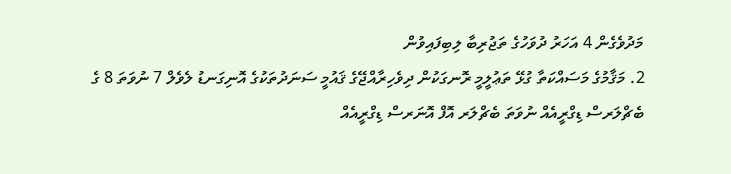މަދުވެގެން 4 އަހަރު ދުވަހުގެ ތަޖުރިބާ ލިބިފައިވުން
2. މަޤާމުގެ މަސައްކަތާ ގުޅޭ ތަޢުލީމީ ރޮނގަކުން ދިވެހިރާއްޖޭގެ ޤައުމީ ސަނަދުތަކުގެ އޮނިގަނޑު ލެވެލް 7 ނުވަތަ 8 ގެ  ބެޗްލަރސް ޑިގްރީއެއް ނުވަތަ ބެޗްލަރ އޮފް އޮނަރސް ޑިގްރީއެއް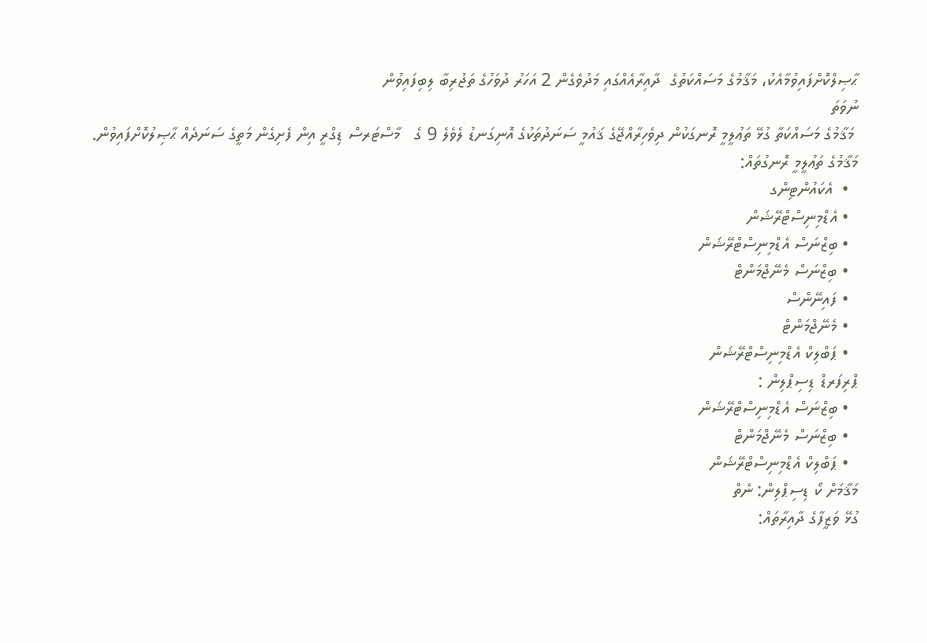ޙާޞިލްކޮށްފައިވުމާއެކު، މަޤާމުގެ މަސައްކަތުގެ  ދާއިރާއެއްގައި މަދުވެގެން 2 އަހަރު ދުވަހުގެ ތަޖުރިބާ ލިބިފައިވުން
ނުވަތަ
 މަޤާމުގެ މަސައްކަތާ ގުޅޭ ތަޢުލީމީ ރޮނގަކުން ދިވެހިރާއްޖޭގެ ޤައުމީ ސަނަދުތަކުގެ އޮނިގަނޑު ލެވެލެ 9 ގެ   މާސްޓަރސް ޑިގްރީ އިން ފެށިގެން މަތީގެ ސަނަދެއް ޙާޞިލުކޮށްފައިވުން.
މަޤާމުގެ ތަޢުލީމީ ރޮނގުތައް:
  •  އެކައުންޓިންގ
  • އެޑްމިނިސްޓްރޭޝަން
  • ބިޒްނަސް އެޑްމިނިސްޓްރޭޝަން
  • ބިޒްނަސް މެނޭޖްމަންޓް
  • ފައިނޭންސް
  • މެނޭޖްމަންޓް
  • ޕަބްލިކް އެޑްމިނިސްޓްރޭޝަން
ޕްރިފަރޑް ޑިސިޕްލިން :
  • ބިޒްނަސް އެޑްމިނިސްޓްރޭޝަން
  • ބިޒްނަސް މެނޭޖްމަންޓް
  • ޕަބްލިކް އެޑްމިނިސްޓްރޭޝަން
މަޤާމަށް ކޯ ޑިސިޕްލިން: ނެތް
ގުޅޭ ވަޒީފާގެ ދާއިރާތައް: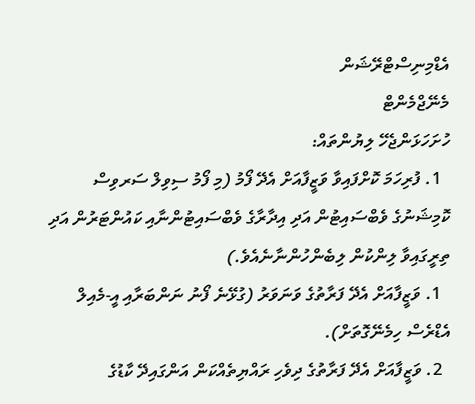އެޑްމިނިސްޓްރޭޝަން
މެނޭޖްމެންޓް
ހުށަހަޅަންޖެހޭ ލިޔުންތައް:
  1. ފުރިހަމަ ކޮށްފައިވާ ވަޒީފާއަށް އެދޭ ފޯމު (މި ފޯމު ސިވިލް ސަރވިސް ކޮމިޝަނުގެ ވެބްސައިޓުން އަދި އިދާރާގެ ވެބްސައިޓުންނާއި ކައުންޓަރުން އަދި ތިރީގައިވާ ލިންކުން ލިބެންހުންނާނެއެވެ.)
  1. ވަޒީފާއަށް އެދޭ ފަރާތުގެ ވަނަވަރު (ގުޅޭނެ ފޯނު ނަންބަރާއި އީ-މެއިލް އެޑްރެސް ހިމެނޭގޮތަށް).
  2. ވަޒީފާއަށް އެދޭ ފަރާތުގެ ދިވެހި ރައްޔިތެއްކަން އަންގައިދޭ ކާޑުގެ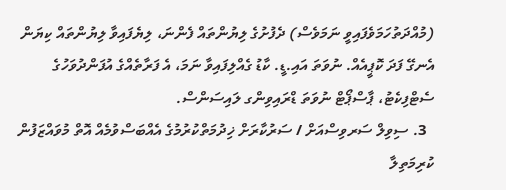(މުއްދަތުހަމަވެފައިވީ ނަމަވެސް) ދެފުށުގެ ލިޔުންތައް ފެންނަ، ލިޔެފައިވާ ލިޔުންތައް ކިޔަން އެނގޭ ފަދަ ކޮޕީއެއް. ނުވަތަ އައި.ޑީ. ކާޑު ގެއްލިފައިވާ ނަމަ، އެ ފަރާތެއްގެ އުފަންދުވަހުގެ ސެޓްފިކެޓު، ޕާސްޕޯޓް ނުވަތަ ޑްރައިވިންގ ލައިސަންސް.
  3. ސިވިލް ސަރވިސްއަށް / ސަރުކާރަށް ޚިދުމަތްކުރުމުގެ އެއްބަސްވުމެއް އޮތް މުވައްޒަފުން ކުރިމަތިލާ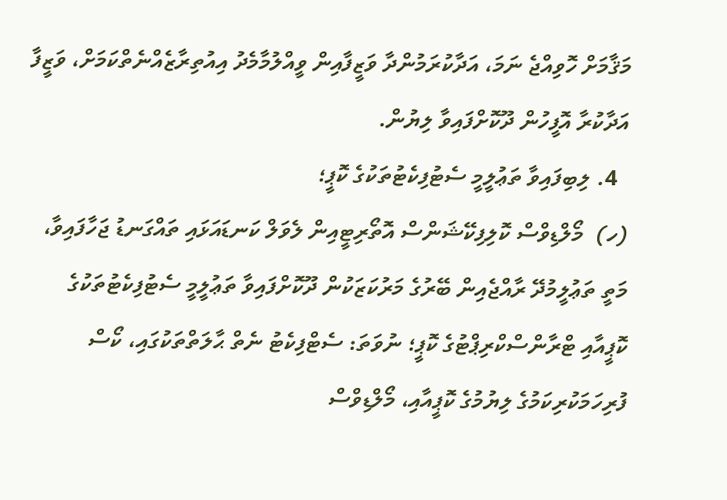މަޤާމަށް ހޮވިއްޖެ ނަމަ، އަދާކުރަމުންދާ ވަޒީފާއިން ވީއްލުމާމެދު އިއުތިރާޒެއްނެތްކަމަށް، ވަޒީފާ އަދާކުރާ އޮފީހުން ދޫކޮށްފައިވާ ލިޔުން.
  4. ލިބިފައިވާ ތަޢުލީމީ ސެޓުފިކެޓުތަކުގެ ކޮޕީ؛
(ހ)  މޯލްޑިވްސް ކޮލިފިކޭޝަންސް އޮތޯރިޓީއިން ލެވަލް ކަނޑައަޅައި ތައްގަނޑު ޖަހާފައިވާ، މަތީ ތަޢުލީމުދޭ ރާއްޖެއިން ބޭރުގެ މަރުކަޒަކުން ދޫކޮށްފައިވާ ތަޢުލީމީ ސެޓުފިކެޓުތަކުގެ ކޮޕީއާއި ޓްރާންސްކްރިޕްޓުގެ ކޮޕީ؛ ނުވަތަ: ސެޓްފިކެޓު ނެތް ޙާލަތްތަކުގައި، ކޯސް ފުރިހަމަކުރިކަމުގެ ލިޔުމުގެ ކޮޕީއާއި، މޯލްޑިވްސް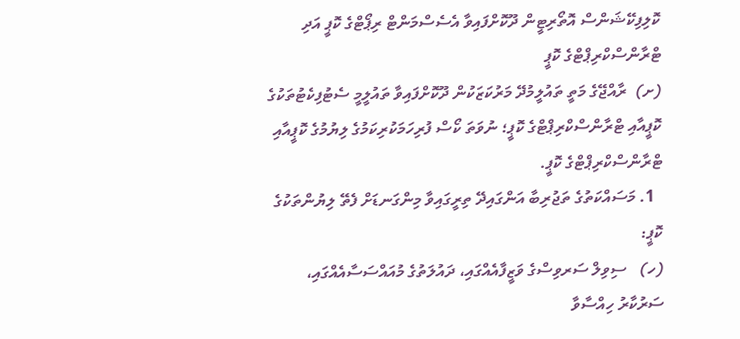ކޮލިފިކޭޝަންސް އޮތޯރިޓީން ދޫކޮށްފައިވާ އެސެސްމަންޓް ރިޕޯޓްގެ ކޮޕީ އަދި ޓްރާންސްކްރިޕްޓްގެ ކޮޕީ
(ށ)  ރާއްޖޭގެ މަތީ ތައުލީމުދޭ މަރުކަޒަކުން ދޫކޮށްފައިވާ ތައުލީމީ ސެޓުފިކެޓުތަކުގެ ކޮޕީއާއި ޓްރާންސްކްރިޕްޓްގެ ކޮޕީ؛ ނުވަތަ ކޯސް ފުރިހަމަކުރިކަމުގެ ލިޔުމުގެ ކޮޕީއާއި ޓްރާންސްކްރިޕްޓްގެ ކޮޕީ.
  1. މަސައްކަތުގެ ތަޖުރިބާ އަންގައިދޭ ތިރީގައިވާ މިންގަނޑަށް ފެތޭ ލިޔުންތަކުގެ ކޮޕީ:
(ހ)   ސިވިލް ސަރވިސްގެ ވަޒީފާއެއްގައި، ދައުލަތުގެ މުއައްސަސާއެއްގައި، ސަރުކާރު ހިއްސާވާ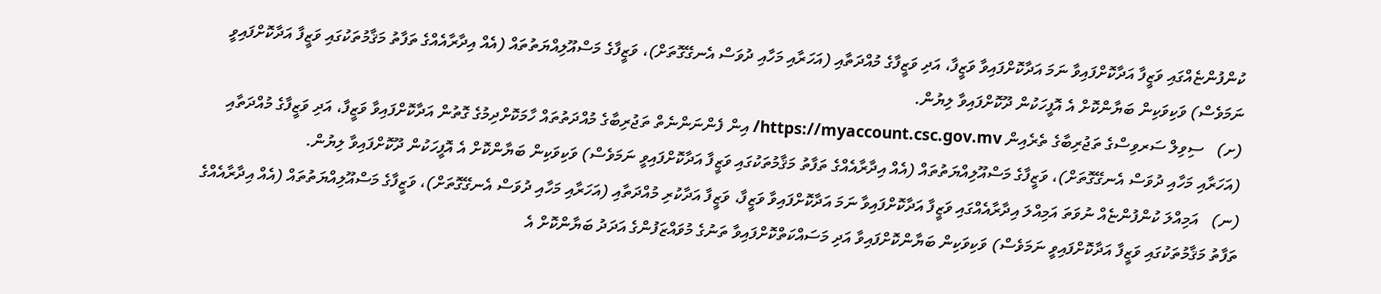ކުންފުންޏެއްގައި ވަޒީފާ އަދާކޮށްފައިވާ ނަމަ އަދާކޮށްފައިވާ ވަޒީފާ، އަދި ވަޒީފާގެ މުއްދަތާއި (އަހަރާއި މަހާއި ދުވަސް އެނގޭގޮތަށް)، ވަޒީފާގެ މަސްއޫލިއްޔަތުތައް (އެއް އިދާރާއެއްގެ ތަފާތު މަޤާމުތަކުގައި ވަޒީފާ އަދާކޮށްފައިވީ ނަމަވެސް) ވަކިވަކިން ބަޔާންކޮށް އެ އޮފީހަކުން ދޫކޮށްފައިވާ ލިޔުން.
(ށ)   ސިވިލް ސަރވިސްގެ ތަޖުރިބާގެ ތެރެއިން https://myaccount.csc.gov.mv/ އިން ފެންނަންނެތް ތަޖުރިބާގެ މުއްދަތުތައް ހާމަކޮށްދިމުގެ ގޮތުން އަދާކޮށްފައިވާ ވަޒީފާ، އަދި ވަޒީފާގެ މުއްދަތާއި (އަހަރާއި މަހާއި ދުވަސް އެނގޭގޮތަށް)، ވަޒީފާގެ މަސްއޫލިއްޔަތުތައް (އެއް އިދާރާއެއްގެ ތަފާތު މަޤާމުތަކުގައި ވަޒީފާ އަދާކޮށްފައިވީ ނަމަވެސް) ވަކިވަކިން ބަޔާންކޮށް އެ އޮފީހަކުން ދޫކޮށްފައިވާ ލިޔުން.
(ނ)   އަމިއްލަ ކުންފުންޏެއް ނުވަތަ އަމިއްލަ އިދާރާއެއްގައި ވަޒީފާ އަދާކޮށްފައިވާ ނަމަ އަދާކޮށްފައިވާ ވަޒީފާ، ވަޒީފާ އަދާކުރި މުއްދަތާއި (އަހަރާއި މަހާއި ދުވަސް އެނގޭގޮތަށް)، ވަޒީފާގެ މަސްއޫލިއްޔަތުތައް (އެއް އިދާރާއެއްގެ ތަފާތު މަޤާމުތަކުގައި ވަޒީފާ އަދާކޮށްފައިވީ ނަމަވެސް) ވަކިވަކިން ބަޔާންކޮށްފައިވާ އަދި މަސައްކަތްކޮށްފައިވާ ތަނުގެ މުވައްޒަފުންގެ އަދަދު ބަޔާންކޮށް އެ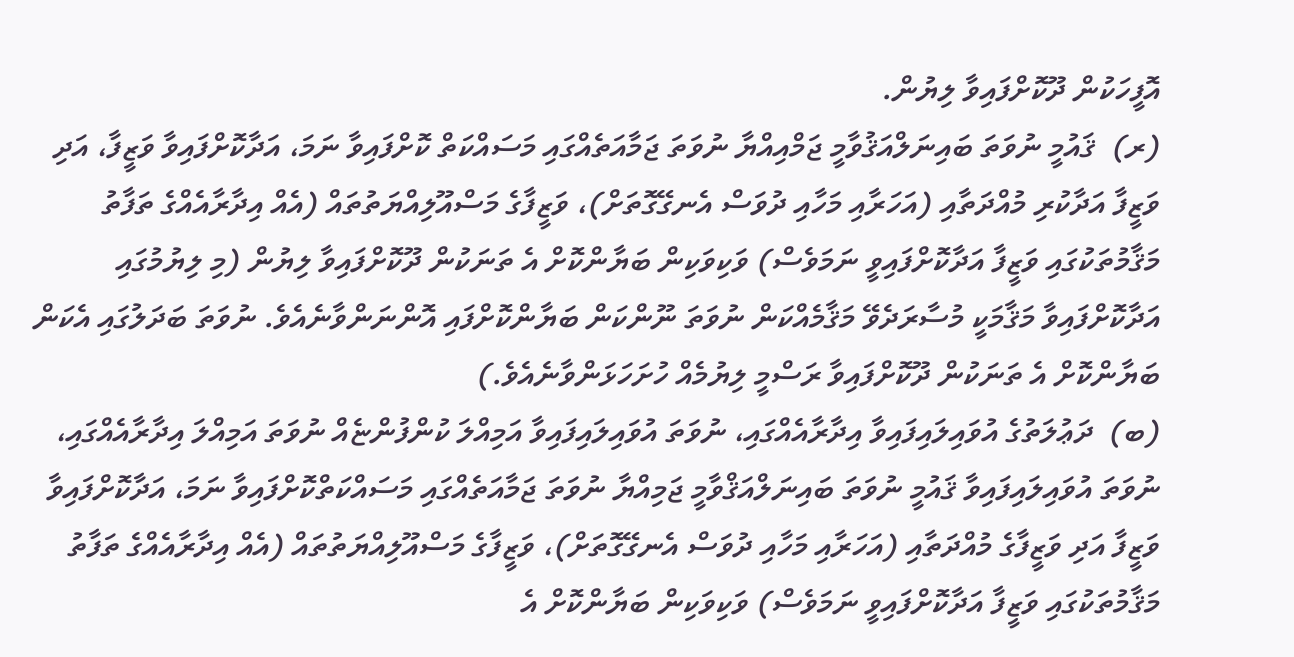އޮފީހަކުން ދޫކޮށްފައިވާ ލިޔުން.
(ރ)  ޤައުމީ ނުވަތަ ބައިނަލްއަޤުވާމީ ޖަމްއިއްޔާ ނުވަތަ ޖަމާއަތެއްގައި މަސައްކަތް ކޮށްފައިވާ ނަމަ، އަދާކޮށްފައިވާ ވަޒީފާ، އަދި ވަޒީފާ އަދާކުރި މުއްދަތާއި (އަހަރާއި މަހާއި ދުވަސް އެނގޭގޮތަށް)، ވަޒީފާގެ މަސްއޫލިއްޔަތުތައް (އެއް އިދާރާއެއްގެ ތަފާތު މަޤާމުތަކުގައި ވަޒީފާ އަދާކޮށްފައިވީ ނަމަވެސް) ވަކިވަކިން ބަޔާންކޮށް އެ ތަނަކުން ދޫކޮށްފައިވާ ލިޔުން (މި ލިޔުމުގައި އަދާކޮށްފައިވާ މަޤާމަކީ މުސާރަދެވޭ މަޤާމެއްކަން ނުވަތަ ނޫންކަން ބަޔާންކޮށްފައި އޮންނަންވާނެއެވެ. ނުވަތަ ބަދަލުގައި އެކަން ބަޔާންކޮށް އެ ތަނަކުން ދޫކޮށްފައިވާ ރަސްމީ ލިޔުމެއް ހުށަހަޅަންވާނެއެވެ.)
(ބ)  ދަޢުލަތުގެ އުވައިލައިފައިވާ އިދާރާއެއްގައި، ނުވަތަ އުވައިލައިފައިވާ އަމިއްލަ ކުންފުންޏެއް ނުވަތަ އަމިއްލަ އިދާރާއެއްގައި، ނުވަތަ އުވައިލައިފައިވާ ޤައުމީ ނުވަތަ ބައިނަލްއަޤްވާމީ ޖަމިއްޔާ ނުވަތަ ޖަމާއަތެއްގައި މަސައްކަތްކޮށްފައިވާ ނަމަ، އަދާކޮށްފައިވާ ވަޒީފާ އަދި ވަޒީފާގެ މުއްދަތާއި (އަހަރާއި މަހާއި ދުވަސް އެނގޭގޮތަށް)، ވަޒީފާގެ މަސްއޫލިއްޔަތުތައް (އެއް އިދާރާއެއްގެ ތަފާތު މަޤާމުތަކުގައި ވަޒީފާ އަދާކޮށްފައިވީ ނަމަވެސް) ވަކިވަކިން ބަޔާންކޮށް އެ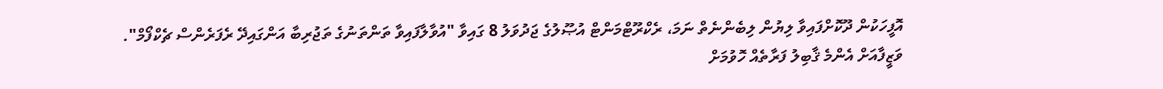އޮފީހަކުން ދޫކޮށްފައިވާ ލިޔުން ލިބެންނެތް ނަމަ، ރެކްރޫޓްމަންޓް އުޞޫލުގެ ޖަދުވަލު 8 ގައިވާ "އުވާލާފައިވާ ތަންތަނުގެ ތަޖުރިބާ އަންގައިދޭ ރެފަރެންސް ޗެކްފޯމް".
ވަޒީފާއަށް އެންމެ ޤާބިލު ފަރާތެއް ހޮވުމަށް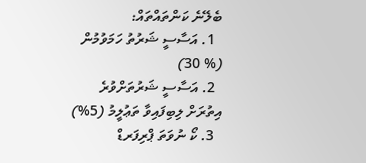ބެލޭނެ ކަންތައްތައް:
  1. އަސާސީ ޝަރުތު ހަމަވުމުން (% 30)
  2. އަސާސީ ޝަރުތަށްވުރެ އިތުރަށް ލިބިފައިވާ ތަޢުލީމު (5%)
  3. ކޯ ނުވަތަ ޕްރިފަރޑް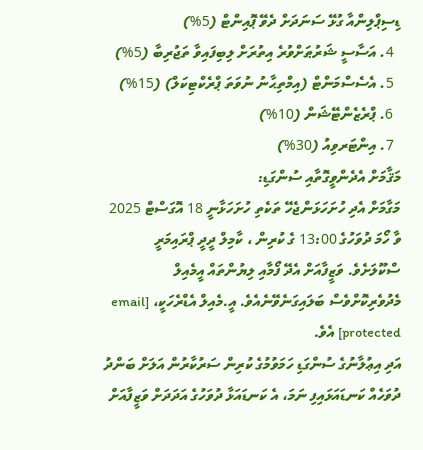ޑިސިޕްލިންއާ ގުޅޭ ސަނަދަށް ދެވޭ ޕޮއިންޓް (5%)
  4. އަސާސީ ޝަރުޠަށްވުރެ އިތުރަށް ލިބިފައިވާ ތަޖުރިބާ (5%)
  5. އެސެސްމަންޓް (އިމްތިޙާނު ނުވަތަ ޕްރެކްޓިކަލް) (15%)
  6. ޕްރެޒެންޓޭޝަން (10%)
  7. އިންޓަރވިއު (30%)
މަޤާމަށް އެދެންވީގޮތާއި ސުންގަޑި:
މަގާމަށް އެދި ހުށަހަޅަންޖެހޭ ތަކެތި ހުށަހަޅާނީ 18 އޮގަސްޓް 2025 ވާ ހޯމަ ދުވަހުގެ 13:00 ގެ ކުރިން ، ކާމިލް ދީދީ ޕްރައިމަރީ ސްކޫލަށެވެ. ވަޒީފާއަށް އެދޭ ފޯމާއި ލިޔުންތައް އީމެއިލް މެދުވެރިކޮށްވެސް ބަލައިގަނެވޭނެއެވެ. އީ.މެއިލް އެޑްރެހަކީ، [email protected] އެވެ.
އަދި އިޢުލާނުގެ ސުންގަޑި ހަމަވުމުގެ ކުރިން ސަރުކާރުން އަލަށް ބަންދު ދުވަހެއް ކަނޑައަޅައިފި ނަމަ، އެ ކަނޑައަޅާ ދުވަހުގެ އަދަދަށް ވަޒީފާއަށް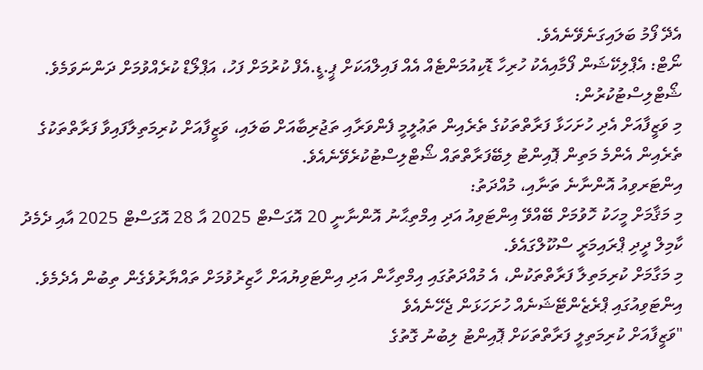އެދޭ ފޯމު ބަލައިގަނެވޭނެއެވެ.
ނޯޓް: އެޕްލިކޭޝަން ފޯމާއިއެކު ހުރިހާ ޑޮކިއުމަންޓެއް އެއް ފައިލްއަކަށް ޕީ.ޑީ.އެފް ކުރުމަށް ފަހު، އަޕްލޯޑް ކުރެއްވުމަށް ދަންނަވަމެވެ.
ޝޯޓްލިސްޓުކުރުން:
މި ވަޒީފާއަށް އެދި ހުށަހަޅާ ފަރާތްތަކުގެ ތެރެއިން ތަޢުލީމީ ފެންވަރާއި ތަޖުރިބާއަށް ބަލައި، ވަޒީފާއަށް ކުރިމަތިލާފައިވާ ފަރާތްތަކުގެ ތެރެއިން އެންމެ މަތިން ޕޮއިންޓު ލިބޭފަރާތްތައް ޝޯޓްލިސްޓުކުރެވޭނެއެވެ.
އިންޓަރވިއު އޮންނާނެ ތަނާއި، މުއްދަތު:
މި މަޤާމަށް މީހަކު ހޮވުމަށް ބޭއްވޭ އިންޓަވިއު އަދި އިމްތިޙާނު އޮންނާނީ 20 އޮގަސްޓް 2025 އާ 28 އޮގަސްޓް 2025 އާއި ދެމެދު ކާމިލް ދީދި ޕްރައިމަރީ ސްކޫލްގައެވެ.
މި މަގާމަށް ކުރިމަތިލާ ފަރާތްތަކުން، އެ މުއްދަތުގައި އިމްތިހާން އަދި އިންޓަވިޔުއަށް ހާޒިރުވުމަށް ތައްޔާރުވެގެން ތިބުން އެދެމެވެ.
އިންޓަވިއުގައި ޕްރެޒެންޓޭޝަނެއް ހުށަހަޅަން ޖެހޭނެއެވެ
"ވަޒީފާއަށް ކުރިމަތިލީ ފަރާތްތަކަށް ޕޮއިންޓު ލިބުނު ގޮތުގެ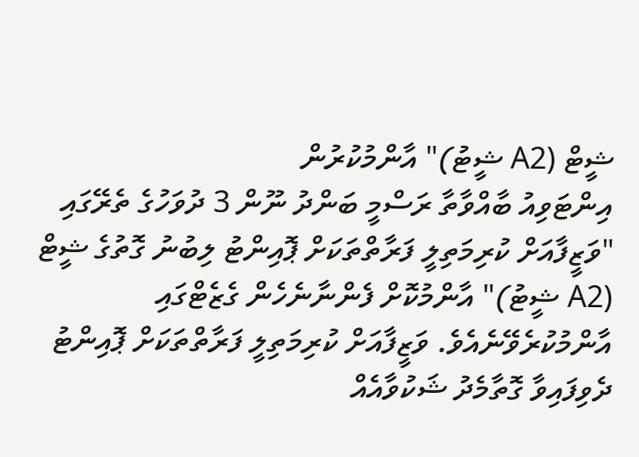ޝީޓް (A2 ޝީޓު)" އާންމުކުރުން
އިންޓަވިއު ބާއްވާތާ ރަސްމީ ބަންދު ނޫން 3 ދުވަހުގެ ތެރޭގައި "ވަޒީފާއަށް ކުރިމަތިލީ ފަރާތްތަކަށް ޕޮއިންޓު ލިބުނު ގޮތުގެ ޝީޓް (A2 ޝީޓު)" އާންމުކޮށް ފެންނާނެހެން ގެޒެޓްގައި އާންމުކުރެވޭނެއެވެ. ވަޒީފާއަށް ކުރިމަތިލީ ފަރާތްތަކަށް ޕޮއިންޓު ދެވިފައިވާ ގޮތާމެދު ޝަކުވާއެއް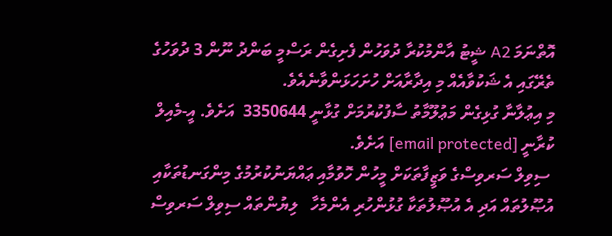އޮތްނަމަ A2 ޝީޓު އާންމުކުރާ ދުވަހުން ފެށިގެން ރަސްމީ ބަންދު ނޫން 3 ދުވަހުގެ ތެރޭގައި އެ ޝަކުވާއެއް މި އިދާރާއަށް ހުށަހަޅަންވާނެއެވެ.
މި އިޢުލާނާ ގުޅިގެން މަޢުލޫމާތު ސާފުކުރުމަށް ގުޅާނީ 3350644  އަށެވެ. އީ-މެއިލް ކުރާނީ [email protected] އަށެވެ.
 ސިވިލް ސަރވިސްގެ ވަޒީފާތަކަށް މީހުން ހޮވުމާއި ޢައްޔަނުކުރުމުގެ މިންގަނޑުތަކާއި އުޞޫލުތައް އަދި އެ އުޞޫލުތަކާ ގުޅުންހުރި އެންމެހާ   ލިޔުންތައް ސިވިލް ސަރވިސް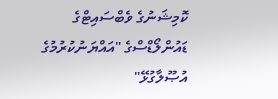ކޮމިޝަނުގެ ވެބްސައިޓްގެ ޑައުންލޯޑްސްގެ "އައްޔަނުކުރުމުގެ އުޞޫލާގުޅޭ"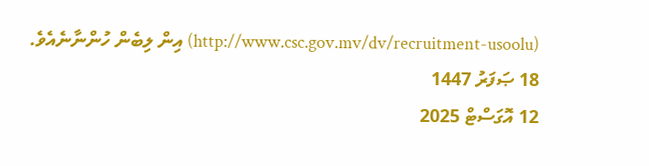(http://www.csc.gov.mv/dv/recruitment-usoolu) އިން ލިބެން ހުންނާނެއެވެ.
18 ޞަފަރު 1447
12 އޮގަސްޓް 2025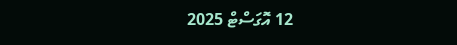12 އޮގަސްޓް 2025